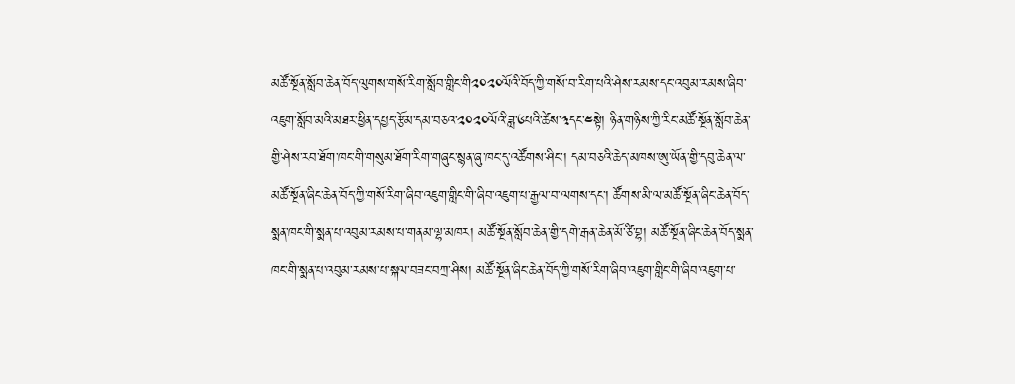མཚོ་སྔོན་སློབ་ཆེན་བོད་ལུགས་གསོ་རིག་སློབ་གླིང་གི༢༠༢༠ལོའི་བོད་ཀྱི་གསོ་བ་རིག་པའི་ཤེས་རམས་དང་འབུམ་རམས་ཞིབ་འཇུག་སློབ་མའི་མཐར་ཕྱིན་དཔྱད་རྩོམ་དམ་བཅའ་༢༠༢༠ལོའི་ཟླ་༦པའི་ཚེས་༣དང་༤སྟེ། ཉིན་གཉིས་ཀྱི་རིང་མཚོ་སྔོན་སློབ་ཆེན་གྱི་ཤེས་རབ་ཐོག་ཁང་གི་གསུམ་ཐོག་རིག་གཞུང་སྙན་ཞུ་ཁང་དུ་འཚོགས་ཤིང་། དམ་བཅའི་ཆེད་མཁས་ཨུ་ཡོན་གྱི་དབུ་ཆེན་ལ་མཚོ་སྔོན་ཞིང་ཆེན་བོད་ཀྱི་གསོ་རིག་ཞིབ་འཇུག་གླིང་གི་ཞིབ་འཇུག་པ་རྒྱལ་བ་ལགས་དང་། ཚོགས་མི་ལ་མཚོ་སྔོན་ཞིང་ཆེན་བོད་སྨན་ཁང་གི་སྨན་པ་འབུམ་རམས་པ་གནམ་ལྷ་མཁར། མཚོ་སྔོན་སློབ་ཆེན་གྱི་དགེ་རྒན་ཆེན་མོ་ཙི་བྷ། མཚོ་སྔོན་ཞིང་ཆེན་བོད་སྨན་ཁང་གི་སྨན་པ་འབུམ་རམས་པ་སྐལ་བཟང་བཀྲ་ཤིས། མཚོ་སྔོན་ཞིང་ཆེན་བོད་ཀྱི་གསོ་རིག་ཞིབ་འཇུག་གླིང་གི་ཞིབ་འཇུག་པ་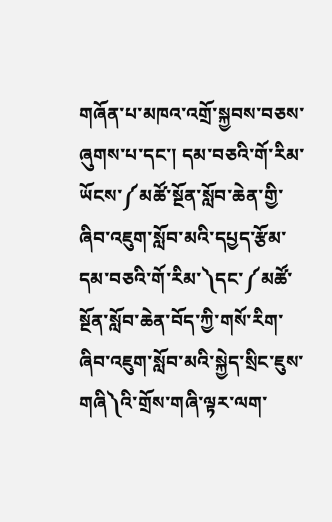གཞོན་པ་མཁའ་འགྲོ་སྐྱབས་བཅས་ཞུགས་པ་དང་། དམ་བཅའི་གོ་རིམ་ཡོངས་༼མཚོ་སྔོན་སློབ་ཆེན་གྱི་ཞིབ་འཇུག་སློབ་མའི་དཔྱད་རྩོམ་དམ་བཅའི་གོ་རིམ་༽དང་༼མཚོ་སྔོན་སློབ་ཆེན་བོད་ཀྱི་གསོ་རིག་ཞིབ་འཇུག་སློབ་མའི་སྐྱེད་སྲིང་ཇུས་གཞི༽འི་གྲོས་གཞི་ལྟར་ལག་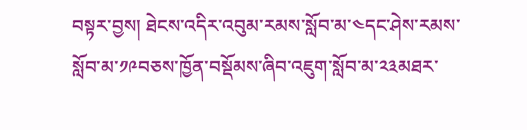བསྟར་བྱས། ཐེངས་འདིར་འབུམ་རམས་སློབ་མ་༤དང་ཤེས་རམས་སློབ་མ་༡༩བཅས་ཁྱོན་བསྡོམས་ཞིབ་འཇུག་སློབ་མ་༢༣མཐར་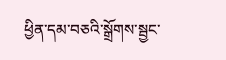ཕྱིན་དམ་བཅའི་སྒྲོགས་སྦྱང་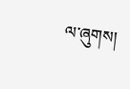ལ་ཞུགས།